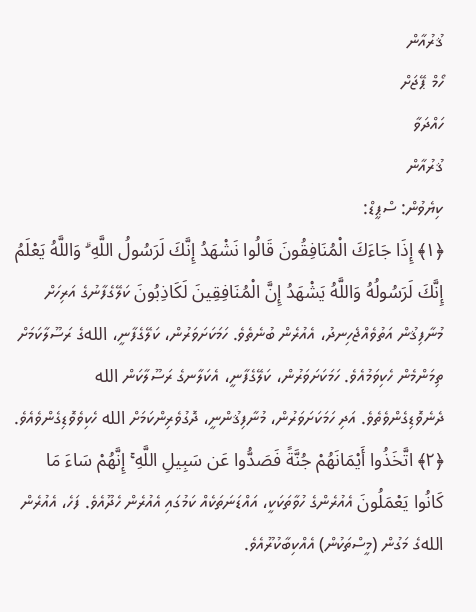ޤުރުއާން
ހޯމް ޕޭޖަށް
ހައްދަވާ
ޤުރުއާން
ކިޔެވުން: ސްޕީޑް:
﴿١﴾ إِذَا جَاءَكَ الْمُنَافِقُونَ قَالُوا نَشْهَدُ إِنَّكَ لَرَسُولُ اللَّهِ ۗ وَاللَّهُ يَعْلَمُ إِنَّكَ لَرَسُولُهُ وَاللَّهُ يَشْهَدُ إِنَّ الْمُنَافِقِينَ لَكَاذِبُونَ ކަލޭގެފާނުގެ އަރިހަށް މުނާފިޤުން އަތުވެއްޖެހިނދު، އެއުރެން ބުނެތެވެ. ހަމަކަށަވަރުން، ކަލޭގެފާނީ، اللهގެ ރަސޫލާކަމަށް ތިމަންމެން ހެކިވަމުއެވެ. ހަމަކަށަވަރުން، ކަލޭގެފާނީ، އެކަލާނގެ ރަސޫލާކަން الله ދެނެވޮޑިގެންވެތެވެ. އަދި ހަމަކަށަވަރުން، މުނާފިޤުންނީ، ދޮގުވެރިންކަމަށް الله ހެކިވެވޮޑިގެންވެއެވެ.
﴿٢﴾ اتَّخَذُوا أَيْمَانَهُمْ جُنَّةً فَصَدُّوا عَن سَبِيلِ اللَّهِ ۚ إِنَّهُمْ سَاءَ مَا كَانُوا يَعْمَلُونَ އެއުރެންގެ ހުވާތަކަކީ، އައްޑަނަތަކެއް ކަމުގައި އެއުރެން ހެދޫއެވެ. ފަހެ، އެއުރެން اللهގެ މަގުން (މީސްތަކުން) އެއްކިބާކުރޫއެވެ.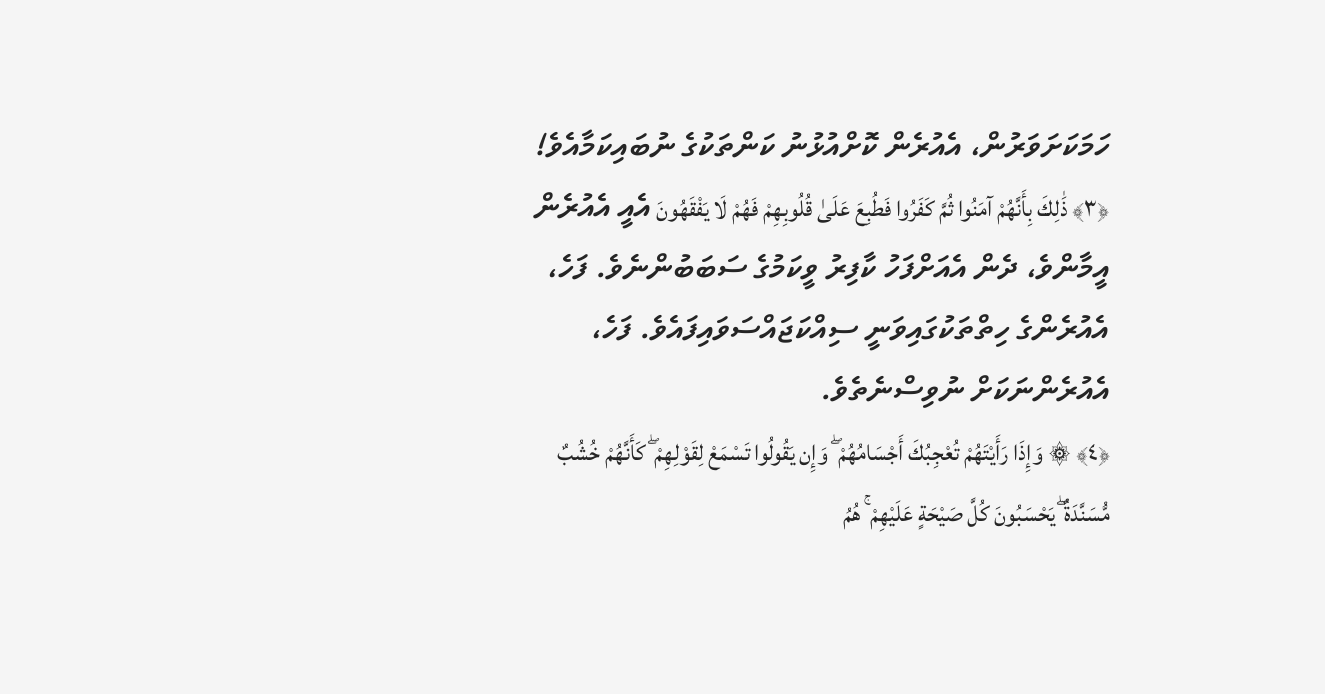ހަމަކަށަވަރުން، އެއުރެން ކޮށްއުޅުނު ކަންތަކުގެ ނުބައިކަމާއެވެ!
﴿٣﴾ ذَٰلِكَ بِأَنَّهُمْ آمَنُوا ثُمَّ كَفَرُوا فَطُبِعَ عَلَىٰ قُلُوبِهِمْ فَهُمْ لَا يَفْقَهُونَ އެއީ އެއުރެން އީމާންވެ، ދެން އެއަށްފަހު ކާފިރު ވީކަމުގެ ސަބަބުންނެވެ. ފަހެ، އެއުރެންގެ ހިތްތަކުގައިވަނީ ސިއްކަޖައްސަވައިފައެވެ. ފަހެ، އެއުރެންނަކަށް ނުވިސްނެތެވެ.
﴿٤﴾ ۞ وَإِذَا رَأَيْتَهُمْ تُعْجِبُكَ أَجْسَامُهُمْ ۖ وَإِن يَقُولُوا تَسْمَعْ لِقَوْلِهِمْ ۖ كَأَنَّهُمْ خُشُبٌ مُّسَنَّدَةٌ ۖ يَحْسَبُونَ كُلَّ صَيْحَةٍ عَلَيْهِمْ ۚ هُمُ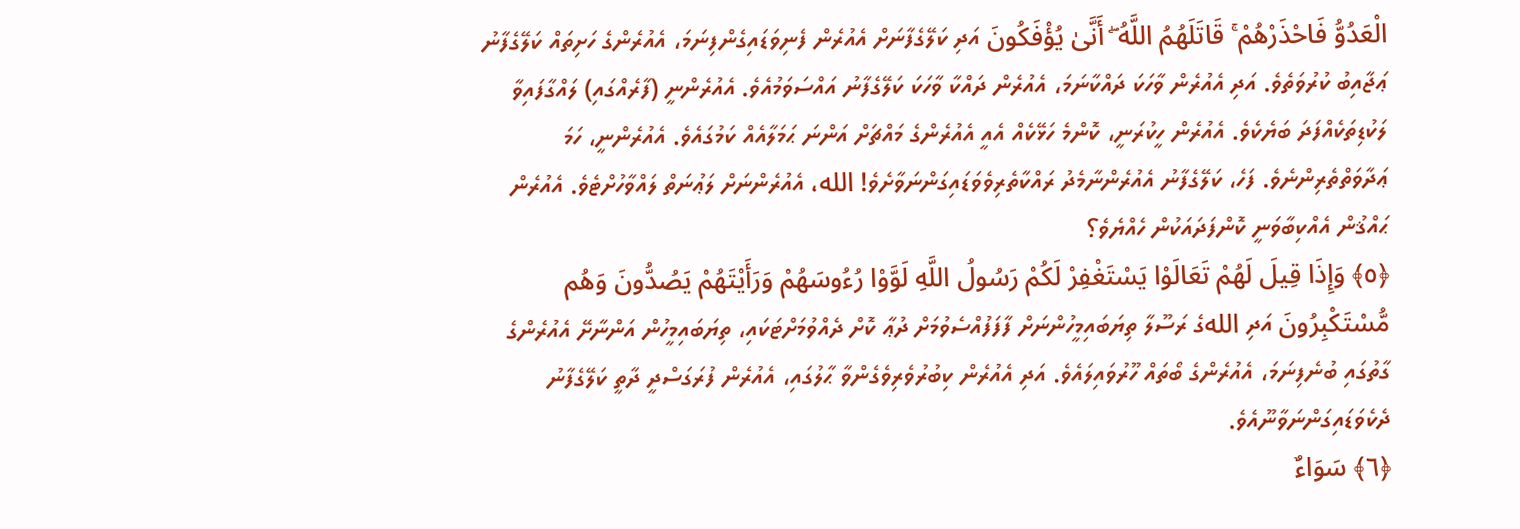الْعَدُوُّ فَاحْذَرْهُمْ ۚ قَاتَلَهُمُ اللَّهُ ۖ أَنَّىٰ يُؤْفَكُونَ އަދި ކަލޭގެފާނަށް އެއުރެން ފެނިވަޑައިގެންފިނަމަ، އެއުރެންގެ ހަށިތައް ކަލޭގެފާނު ޢަޖާއިބު ކުރުވަތެވެ. އަދި އެއުރެން ވާހަކަ ދައްކާނަމަ، އެއުރެން ދައްކާ ވާހަކަ ކަލޭގެފާނު އައްސަވަމުއެވެ. އެއުރެންނީ (ފާރެއްގައި) ލައްގާފައިވާ ލަކުޑިތަކެއްފަދަ ބަޔެކެވެ. އެއުރެން ހީކުރަނީ، ކޮންމެ ހަޅޭކެއް އެއީ އެއުރެންގެ މައްޗަށް އަންނަ ޙަމަލާއެއް ކަމުގައެވެ. އެއުރެންނީ، ހަމަ ޢަދާވަތްތެރިންނެވެ. ފަހެ، ކަލޭގެފާނު އެއުރެންނާމެދު ރައްކާތެރިވެވަޑައިގަންނަވާށެވެ! الله، އެއުރެންނަށް ލަޢުނަތް ލައްވާހުށްޓެވެ. އެއުރެން ޙައްޤުން އެއްކިބާވަނީ ކޮންފަދައަކުން ހެއްޔެވެ؟
﴿٥﴾ وَإِذَا قِيلَ لَهُمْ تَعَالَوْا يَسْتَغْفِرْ لَكُمْ رَسُولُ اللَّهِ لَوَّوْا رُءُوسَهُمْ وَرَأَيْتَهُمْ يَصُدُّونَ وَهُم مُّسْتَكْبِرُونَ އަދި اللهގެ ރަސޫލާ ތިޔަބައިމީހުންނަށް ފާފަފުއްސެވުމަށް ދުޢާ ކޮށް ދެއްވުމަށްޓަކައި، ތިޔަބައިމީހުން އަންނާށޭ އެއުރެންގެ ގާތުގައި ބުނެފިނަމަ، އެއުރެންގެ ބޯތައް ހޫރުވައިލައެވެ. އަދި އެއުރެން ކިބުރުވެރިވެގެންވާ ޙާލުގައި، އެއުރެން ފުރަގަސްދީ ދާތީ ކަލޭގެފާނު ދެކެވަޑައިގަންނަވާނޫއެވެ.
﴿٦﴾ سَوَاءٌ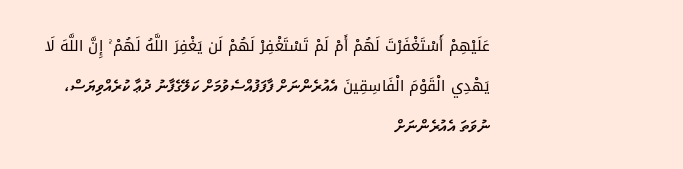عَلَيْهِمْ أَسْتَغْفَرْتَ لَهُمْ أَمْ لَمْ تَسْتَغْفِرْ لَهُمْ لَن يَغْفِرَ اللَّهُ لَهُمْ ۚ إِنَّ اللَّهَ لَا يَهْدِي الْقَوْمَ الْفَاسِقِينَ އެއުރެންނަށް ފާފަފުއްސެވުމަށް ކަލޭގެފާނު ދުޢާ ކުރެއްވިޔަސް، ނުވަތަ އެއުރެންނަށް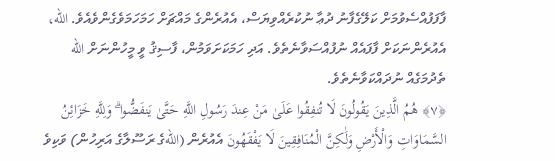ފާފަފުއްސެވުމަށް ކަލޭގެފާނު ދުޢާ ނުކުރެއްވިޔަސް، އެއުރެންގެ މައްޗަށް ހަމަހަމަވެގެންވެއެވެ. الله، އެއުރެންނަކަށް ފާފައެއް ނުފުއްސަވާނެތެވެ. އަދި ހަމަކަށަވަމުން، ފާސިޤު ވީ މީހުންނަށް الله ތެދުމަގެއް ނުދައްކަވާނެތެވެ.
﴿٧﴾ هُمُ الَّذِينَ يَقُولُونَ لَا تُنفِقُوا عَلَىٰ مَنْ عِندَ رَسُولِ اللَّهِ حَتَّىٰ يَنفَضُّوا ۗ وَلِلَّهِ خَزَائِنُ السَّمَاوَاتِ وَالْأَرْضِ وَلَٰكِنَّ الْمُنَافِقِينَ لَا يَفْقَهُونَ އެއުރެން (اللهގެ ރަސޫލާގެ އަރިހުން) ވަކިވެ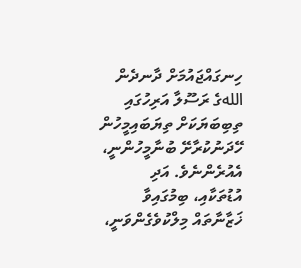ހިނގައްޖައުމަށް ދާނދެން اللهގެ ރަސޫލާ އަރިހުގައި ތިބިބަޔަކަށް ތިޔަބައިމީހުން ހޭދަނުކުރާށޭ ބުނާމީހުންނީ، އެއުރެންނެވެ. އަދި އުޑުތަކާއި، ބިމުގައިވާ ޚަޒާނާތައް މިލްކުވެގެންވަނީ،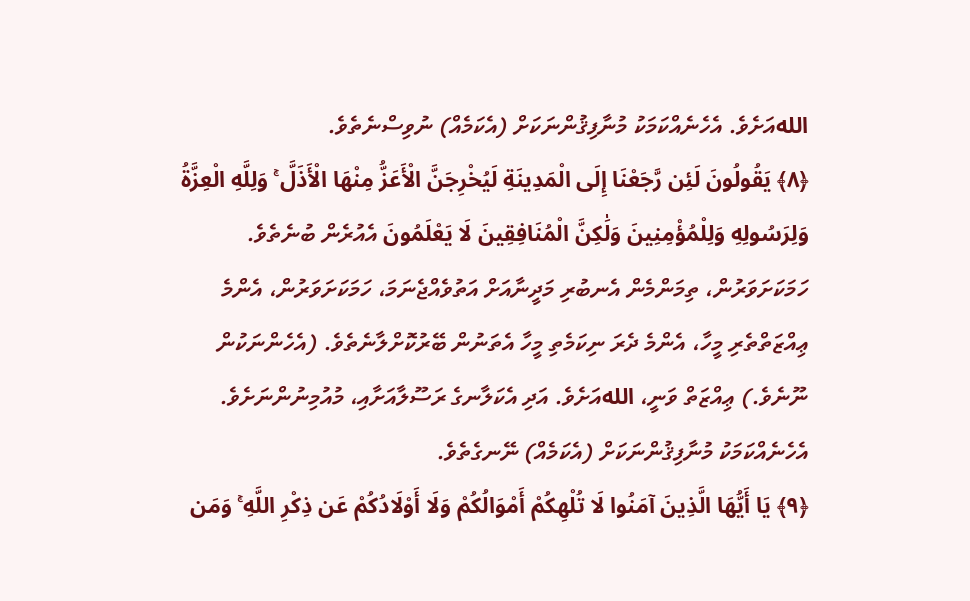اللهއަށެވެ. އެހެނެއްކަމަކު މުނާފިޤުންނަކަށް (އެކަމެއް) ނުވިސްނެތެވެ.
﴿٨﴾ يَقُولُونَ لَئِن رَّجَعْنَا إِلَى الْمَدِينَةِ لَيُخْرِجَنَّ الْأَعَزُّ مِنْهَا الْأَذَلَّ ۚ وَلِلَّهِ الْعِزَّةُ وَلِرَسُولِهِ وَلِلْمُؤْمِنِينَ وَلَٰكِنَّ الْمُنَافِقِينَ لَا يَعْلَمُونَ އެއުރެން ބުނެތެވެ. ހަމަކަށަވަރުން، ތިމަންމެން އެނބުރި މަދީނާއަށް އަތުވެއްޖެނަމަ، ހަމަކަށަވަރުން، އެންމެ ޢިއްޒަތްތެރި މީހާ، އެންމެ ދެރަ ނިކަމެތި މީހާ އެތަނުން ބޭރުކޮށްލާނެތެވެ. (އެހެންނަކުން ނޫނެވެ.) ޢިއްޒަތް ވަނީ، اللهއަށެވެ. އަދި އެކަލާނގެ ރަސޫލާއަށާއި، މުއުމިނުންނަށެވެ. އެހެނެއްކަމަކު މުނާފިޤުންނަކަށް (އެކަމެއް) ނޭނގެތެވެ.
﴿٩﴾ يَا أَيُّهَا الَّذِينَ آمَنُوا لَا تُلْهِكُمْ أَمْوَالُكُمْ وَلَا أَوْلَادُكُمْ عَن ذِكْرِ اللَّهِ ۚ وَمَن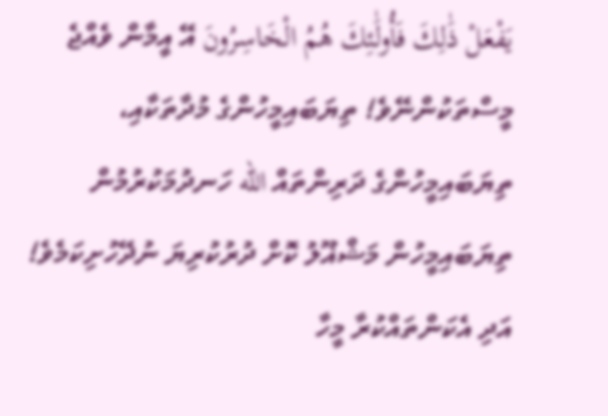يَفْعَلْ ذَٰلِكَ فَأُولَٰئِكَ هُمُ الْخَاسِرُونَ އޭ އީމާން ވެއްޖެ މީސްތަކުންނޭވެ! ތިޔަބައިމީހުންގެ މުދާތަކާއި، ތިޔަބައިމީހުންގެ ދަރިންތައް الله ހަނދުމަކުރުމުން ތިޔަބައިމީހުން މަޝްޣޫލު ކޮށް ދުރުކުރިޔަ ނުދޭހުށިކަމެވެ! އަދި އެކަންތައްކުރާ މީހާ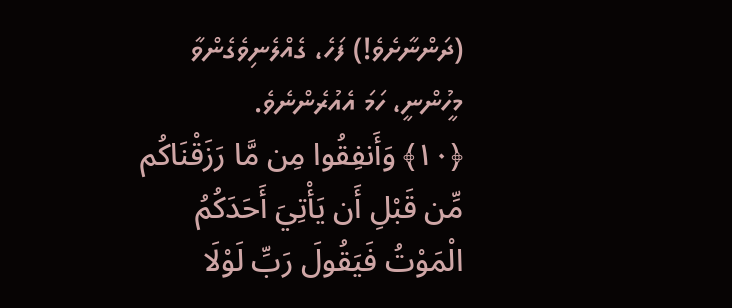(ދަންނާށެވެ!) ފަހެ، ގެއްލެނިވެގެންވާ މީހުންނީ، ހަމަ އެއުރެންނެވެ.
﴿١٠﴾ وَأَنفِقُوا مِن مَّا رَزَقْنَاكُم مِّن قَبْلِ أَن يَأْتِيَ أَحَدَكُمُ الْمَوْتُ فَيَقُولَ رَبِّ لَوْلَا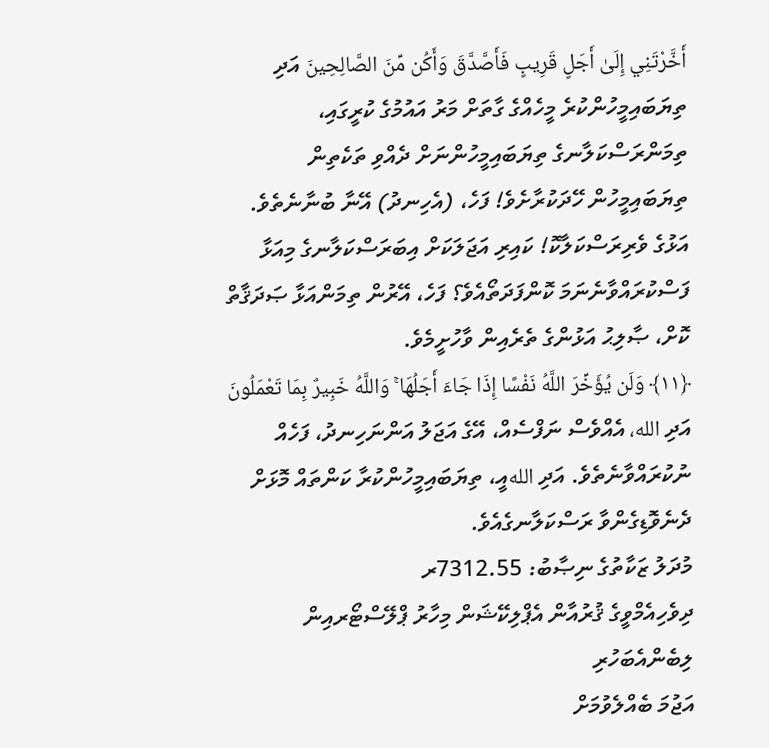أَخَّرْتَنِي إِلَىٰ أَجَلٍ قَرِيبٍ فَأَصَّدَّقَ وَأَكُن مِّنَ الصَّالِحِينَ އަދި ތިޔަބައިމީހުންކުރެ މީހެއްގެ ގާތަށް މަރު އައުމުގެ ކުރީގައި، ތިމަންރަސްކަލާނގެ ތިޔަބައިމީހުންނަށް ދެއްވި ތަކެތިން ތިޔަބައިމީހުން ހޭދަކުރާށެވެ! ފަހެ، (އެހިނދު) އޭނާ ބުނާނެތެވެ. އަޅުގެ ވެރިރަސްކަލާކޮ! ކައިރި އަޖަލަކަށް އިބަރަސްކަލާނގެ މިއަޅާ ފަސްކުރައްވާނެނަމަ ކޮންފަދަތޯއެވެ؟ ފަހެ، އޭރުން ތިމަންއަޅާ ޞަދަޤާތް ކޮށް، ޞާލިޙު އަޅުންގެ ތެރެއިން ވާހުށީމެވެ.
﴿١١﴾ وَلَن يُؤَخِّرَ اللَّهُ نَفْسًا إِذَا جَاءَ أَجَلُهَا ۚ وَاللَّهُ خَبِيرٌ بِمَا تَعْمَلُونَ އަދި الله، އެއްވެސް ނަފްސެއް، އޭގެ އަޖަލު އަންނަހިނދު، ފަހެއް ނުކުރައްވާނެތެވެ. އަދި اللهއީ، ތިޔަބައިމީހުންކުރާ ކަންތައް މޮޅަށް ދެނެވޮޑިގެންވާ ރަސްކަލާނގެއެވެ.
މުދަލު ޒަކާތުގެ ނިޞާބު: 7312.55ރ
ދިވެހިއެމްވީގެ ޤުރުއާން އެޕްލިކޭޝަން މިހާރު ޕްލޭސްޓޯރއިން ލިބެންއެބަހުރި
އަޖުމަ ބެއްލެވުމަށް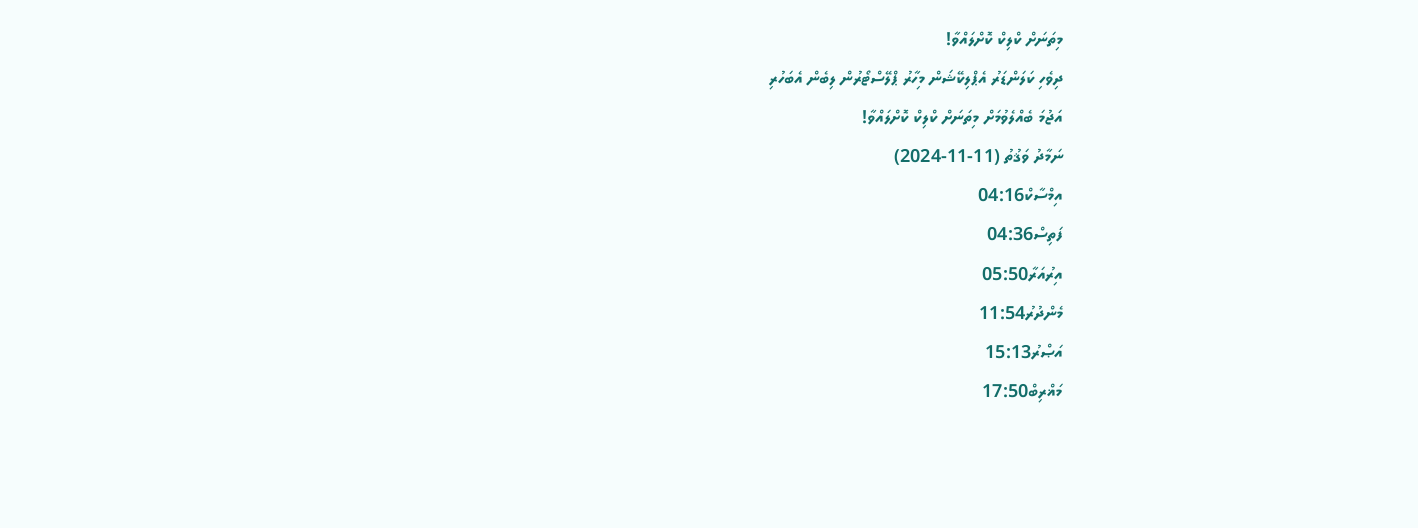މިތަނަށް ކްލިކް ކޮށްލައްވާ!
ދިވެހި ކަލަންޑަރު އެޕްލިކޭޝަން މިހާރު ޕްލޭސްޓޯރުން ލިބެން އެބަހުރި
އަޖުމަ ބެއްލެވުމަށް މިތަނަށް ކްލިކް ކޮށްލައްވާ!
ނަމާދު ވަޤުތު (11-11-2024)
އިމްސާކް04:16
ފަތިސް04:36
އިރުއަރާ05:50
މެންދުރު11:54
އަޞްރު15:13
މަޣްރިބް17:50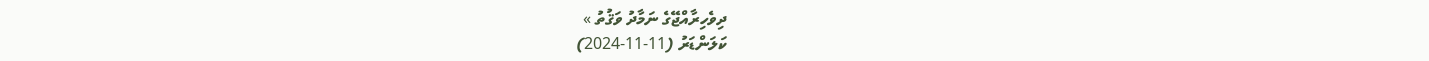ދިވެހިރާއްޖޭގެ ނަމާދު ވަޤުތު »
ކަލަންޑަރު (11-11-2024)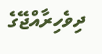ދިވެހިރާއްޖޭގެ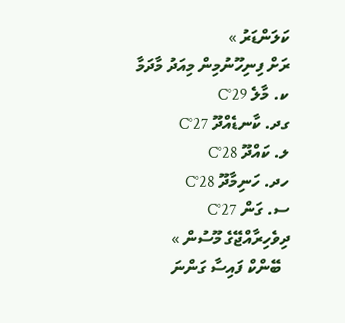ކަލަންޑަރު »
ރަށް ފިނިހޫނުމިން މިއަދު މާދަމާ
ކ. މާލެ 29°C
ގދ. ކާނޑެއްދޫ 27°C
ލ. ކައްދޫ 28°C
ހދ. ހަނިމާދޫ 28°C
ސ. ގަން 27°C
ދިވެހިރާއްޖޭގެ މޫސުން »
  ބޭންކް ފައިސާ ގަންނަ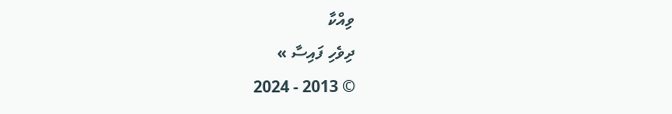ވިއްކާ
ދިވެހި ފައިސާ »
© 2013 - 2024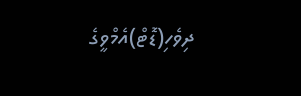ދިވެހި(ޑޮޓް)އެމްވީގެ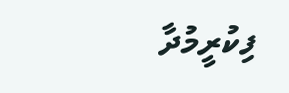ފިކުރީމުދާ